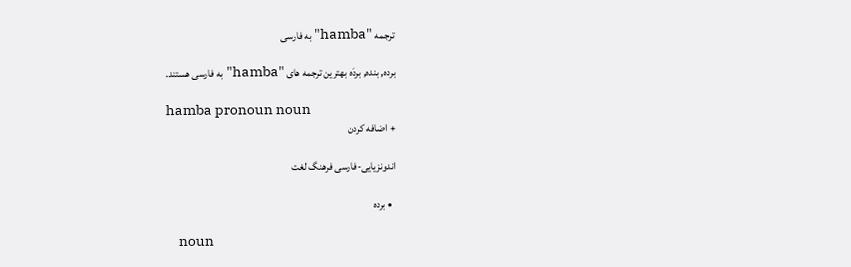ترجمه "hamba" به فارسی

برده, بنده, بردَه بهترین ترجمه های "hamba" به فارسی هستند.

hamba pronoun noun
+ اضافه کردن

اندونزیایی-فارسی فرهنگ لغت

  • برده

    noun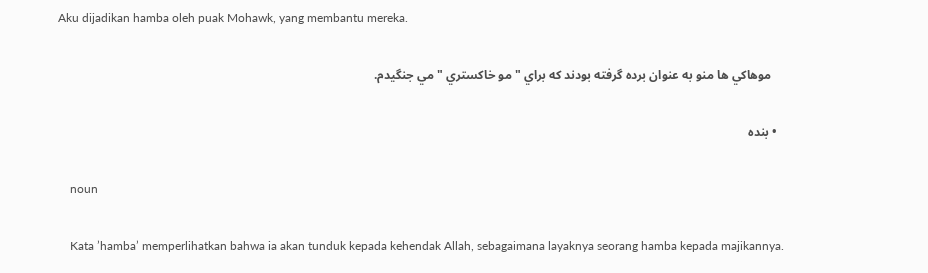Aku dijadikan hamba oleh puak Mohawk, yang membantu mereka.

    موهاکي ها منو به عنوان برده گرفته بودند که براي " مو خاکستري " مي جنگيدم.

  • بنده

    noun

    Kata ’hamba’ memperlihatkan bahwa ia akan tunduk kepada kehendak Allah, sebagaimana layaknya seorang hamba kepada majikannya.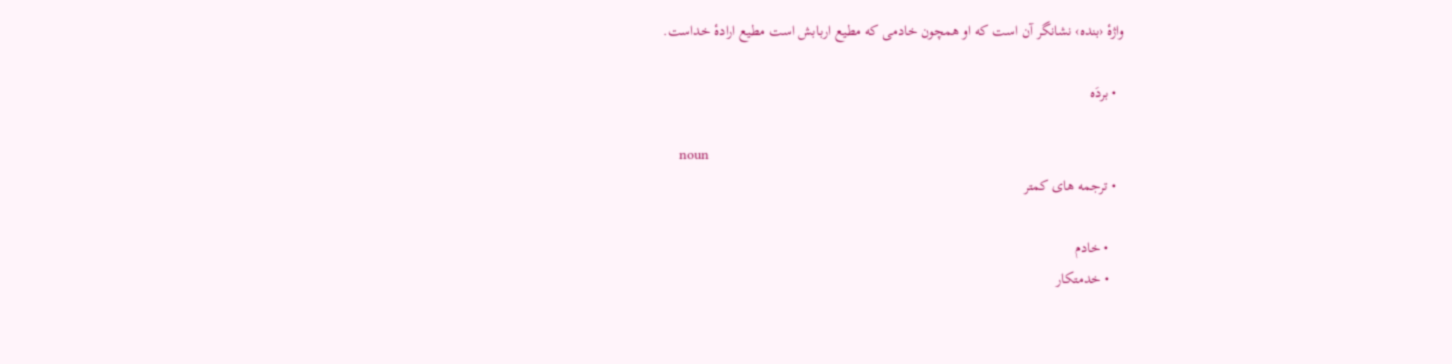واژهٔ ‹بنده› نشانگر آن است که او همچون خادمی که مطیع اربابش است مطیع ارادهٔ خداست.

  • بردَه

    noun
  • ترجمه های کمتر

    • خادم
    • خدمتکار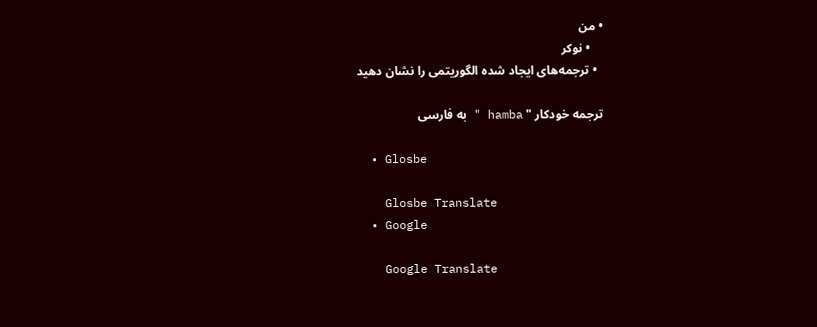• من
    • نوکر
  • ترجمه‌های ایجاد شده الگوریتمی را نشان دهید

ترجمه خودکار " hamba " به فارسی

  • Glosbe

    Glosbe Translate
  • Google

    Google Translate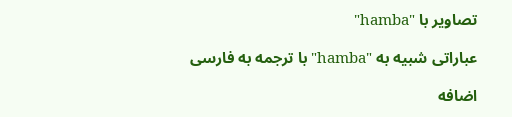تصاویر با "hamba"

عباراتی شبیه به "hamba" با ترجمه به فارسی

اضافه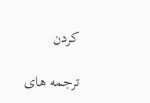کردن

ترجمه های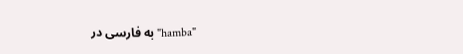"hamba" به فارسی در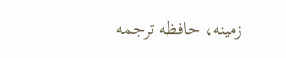زمینه، حافظه ترجمه